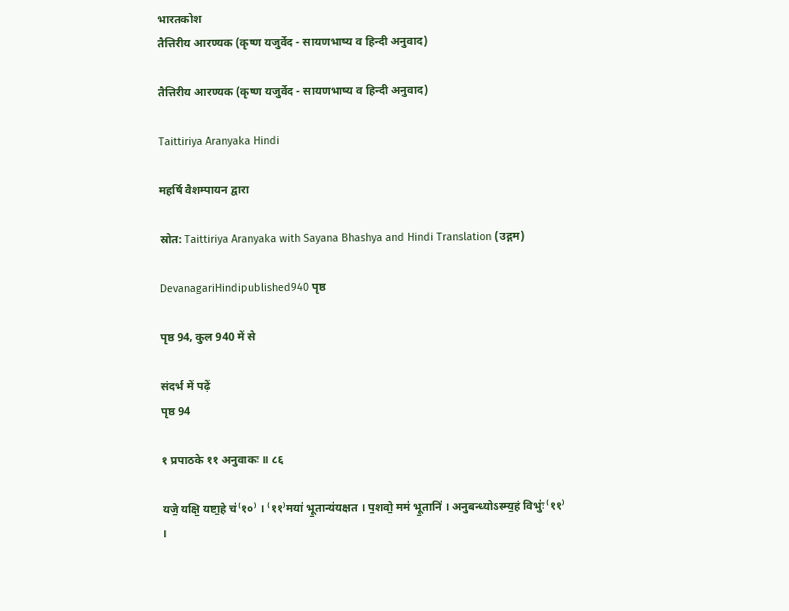भारतकोश
तैत्तिरीय आरण्यक (कृष्ण यजुर्वेद - सायणभाष्य व हिन्दी अनुवाद)

तैत्तिरीय आरण्यक (कृष्ण यजुर्वेद - सायणभाष्य व हिन्दी अनुवाद)

Taittiriya Aranyaka Hindi

महर्षि वैशम्पायन द्वारा

स्रोत: Taittiriya Aranyaka with Sayana Bhashya and Hindi Translation (उद्गम)

DevanagariHindipublished940 पृष्ठ

पृष्ठ 94, कुल 940 में से

संदर्भ में पढ़ें
पृष्ठ 94

१ प्रपाठके ११ अनुवाकः ॥ ८६

यजे॒ यक्षि॒ यष्टा॒हे च॑⁽१०⁾ । ⁽११⁾मया॑ भू॒तान्य॑यक्षत । प॒शवो॒ मम॑ भू॒तानि॑ । अनुबन्ध्योऽस्म्य॒हं विभुः॑⁽११⁾ ।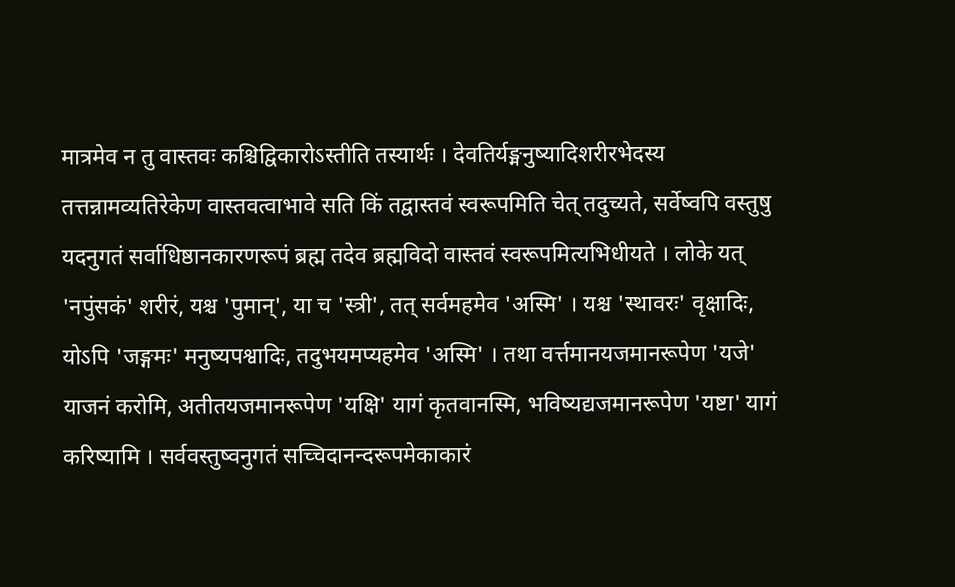मात्रमेव न तु वास्तवः कश्चिद्विकारोऽस्तीति तस्यार्थः । देवतिर्यङ्मनुष्यादिशरीरभेदस्य तत्तन्नामव्यतिरेकेण वास्तवत्वाभावे सति किं तद्वास्तवं स्वरूपमिति चेत् तदुच्यते, सर्वेष्वपि वस्तुषु यदनुगतं सर्वाधिष्ठानकारणरूपं ब्रह्म तदेव ब्रह्मविदो वास्तवं स्वरूपमित्यभिधीयते । लोके यत् 'नपुंसकं' शरीरं, यश्च 'पुमान्', या च 'स्त्री', तत् सर्वमहमेव 'अस्मि' । यश्च 'स्थावरः' वृक्षादिः, योऽपि 'जङ्गमः' मनुष्यपश्वादिः, तदुभयमप्यहमेव 'अस्मि' । तथा वर्त्तमानयजमानरूपेण 'यजे' याजनं करोमि, अतीतयजमानरूपेण 'यक्षि' यागं कृतवानस्मि, भविष्यद्यजमानरूपेण 'यष्टा' यागं करिष्यामि । सर्ववस्तुष्वनुगतं सच्चिदानन्दरूपमेकाकारं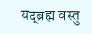यद्ब्रह्म वस्तु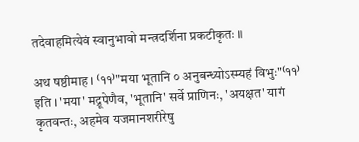तदेवाहमित्येवं स्वानुभावो मन्त्रदर्शिना प्रकटीकृतः ॥

अथ षष्ठीमाह । ⁽११⁾"मया भूतानि ० अनुबन्ध्योऽस्म्यहं विभुः"⁽११⁾ इति । 'मया' मद्रूपेणैव, 'भूतानि' सर्वे प्राणिनः, 'अयक्षत' यागं कृतवन्तः, अहमेव यजमानशरीरेषु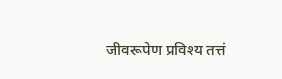जीवरूपेण प्रविश्य तत्तं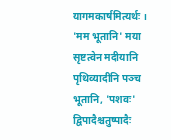यागमकार्षमित्यर्थः । 'मम भूतानि' मया सृष्टत्वेन मदीयानि पृथिव्यादीनि पञ्च भूतानि, 'पशवः' द्विपादैश्चतुष्पादैः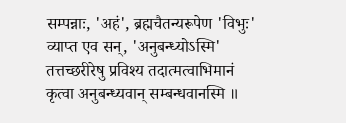सम्पन्नाः, 'अहं', ब्रह्मचैतन्यरूपेण 'विभुः' व्याप्त एव सन्, 'अनुबन्ध्योऽस्मि' तत्तच्छरीरेषु प्रविश्य तदात्मत्वाभिमानं कृत्वा अनुबन्ध्यवान् सम्बन्धवानस्मि ॥